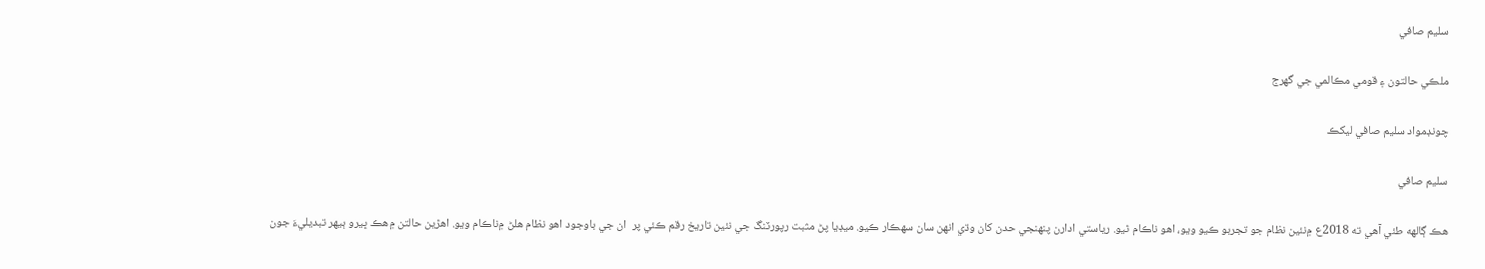سليم صافي

ملڪي حالتون ۽ قومي مڪالمي جي گهرج

چونڊمواد سليم صافي ليکڪ

سليم صافي

هڪ ڳالهه طئي آهي ته 2018ع ۾نئين نظام جو تجربو ڪيو ويو، اهو ناڪام ٿيو. رياستي ادارن پنهنجي حدن کان وڌي انهن سان سهڪار ڪيو. ميڊيا پڻ مثبت رپورٽنگ جي نئين تاريخ رقم ڪئي پر  ان جي باوجود اهو نظام هلڻ ۾ناڪام ويو. اهڙين حالتن ۾هڪ ڀيرو ٻيهر تبديليءَ جون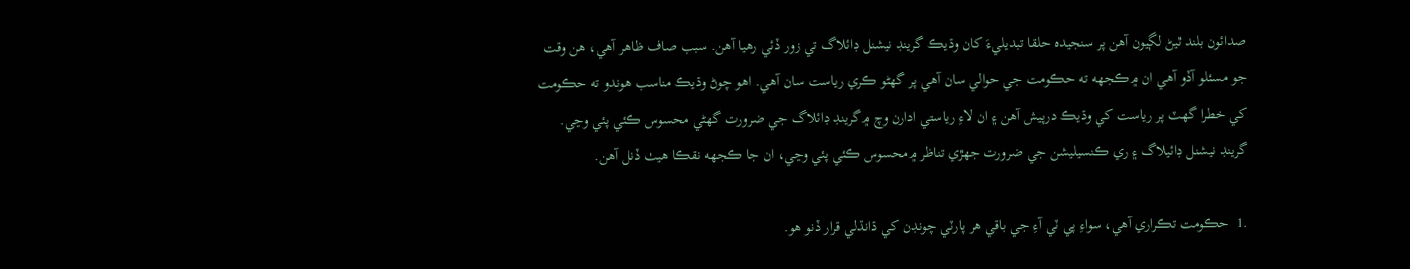صدائون بلند ٿيڻ لڳيون آهن پر سنجيده حلقا تبديليءَ کان وڌيڪ گرينڊ نيشنل ڊائلاگ تي زور ڏئي رهيا آهن. سبب صاف ظاهر آهي، هن وقت جو مسئلو آڏو آهي ان ۾ڪجهه ته حڪومت جي حوالي سان آهي پر گهڻو ڪري رياست سان آهي. اهو چوڻ وڌيڪ مناسب هوندو ته حڪومت کي خطرا گهٽ پر رياست کي وڌيڪ درپيش آهن ۽ ان لاءِ رياستي ادارن وچ ۾گرينڊ ڊائلاگ جي ضرورت گهڻي محسوس ڪئي پئي وڃي. گرينڊ نيشنل ڊائيلاگ ۽ ري ڪنسيليشن جي ضرورت جهڙي تناظر ۾محسوس ڪئي پئي وڃي، ان جا ڪجهه نقڪا هيٺ ڏنل آهن.

.1  حڪومت تڪراري آهي، سواءِ پي ٽي آءِ جي باقي هر پارٽي چونڊن کي ڌانڌلي قرار ڏنو هو.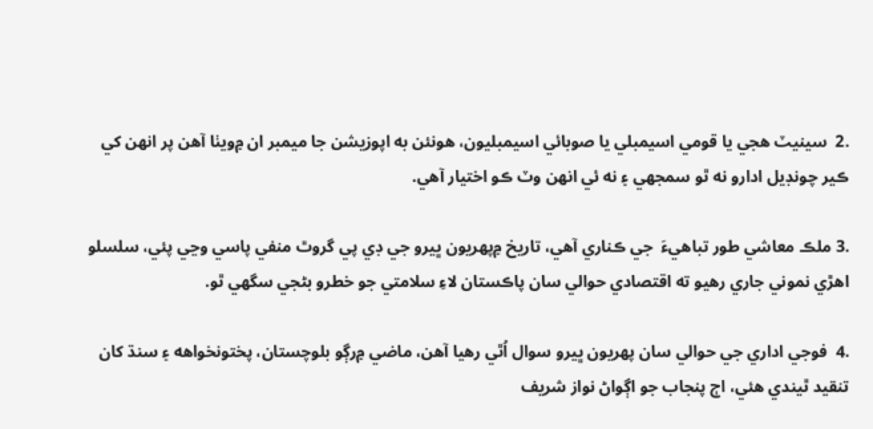.2  سينيٽ هجي يا قومي اسيمبلي يا صوبائي اسيمبليون، هونئن به اپوزيشن جا ميمبر ان ۾ويٺا آهن پر انهن کي ڪير چونڊيل ادارو نه ٿو سمجهي ۽ نه ئي انهن وٽ ڪو اختيار آهي.

.3 ملڪ معاشي طور تباهيءَ  جي ڪناري آهي، تاريخ ۾پهريون ڀيرو جي ڊي پي گروٿ منفي پاسي وڃي پئي، سلسلو اهڙي نموني جاري رهيو ته اقتصادي حوالي سان پاڪستان لاءِ سلامتي جو خطرو بڻجي سگهي ٿو.

.4  فوجي اداري جي حوالي سان پهريون ڀيرو سوال اُٿي رهيا آهن، ماضي ۾رڳو بلوچستان، پختونخواهه ۽ سنڌ کان تنقيد ٿيندي هئي، اڄ پنجاب جو اڳواڻ نواز شريف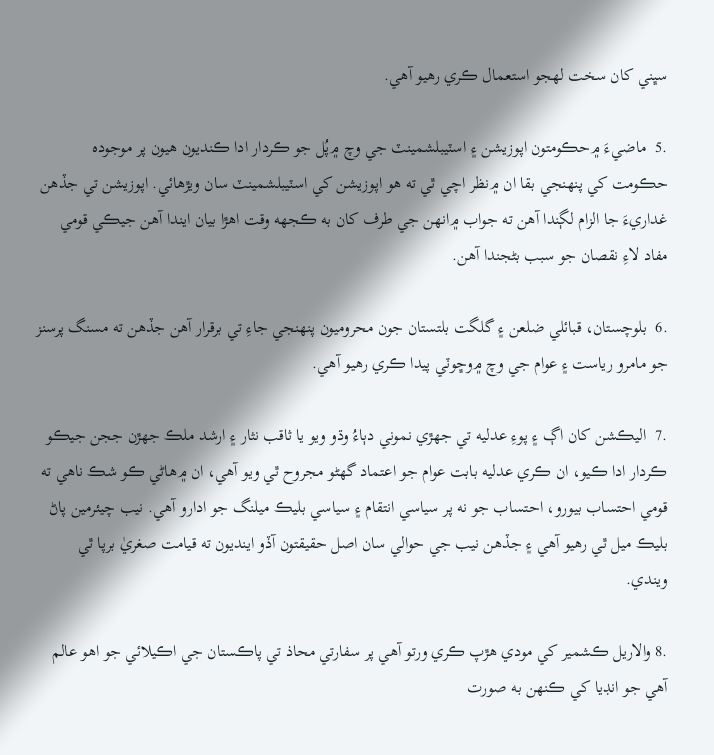سڀني کان سخت لهجو استعمال ڪري رهيو آهي.

.5  ماضيءَ ۾حڪومتون اپوزيشن ۽ اسٽيبلشمينٽ جي وچ ۾پُل جو ڪردار ادا ڪنديون هيون پر موجوده حڪومت کي پنهنجي بقا ان ۾نظر اچي ٿي ته هو اپوزيشن کي اسٽيبلشمينٽ سان ويڙهائي. اپوزيشن تي جڏهن غداريءَ جا الزام لڳندا آهن ته جواب ۾انهن جي طرف کان به ڪجهه وقت اهڙا بيان ايندا آهن جيڪي قومي مفاد لاءِ نقصان جو سبب بڻجندا آهن.

.6  بلوچستان، قبائلي ضلعن ۽ گلگت بلتستان جون محروميون پنهنجي جاءِ تي برقرار آهن جڏهن ته مسنگ پرسنز جو مامرو رياست ۽ عوام جي وچ ۾وڇوٽي پيدا ڪري رهيو آهي.

.7  اليڪشن کان اڳ ۽ پوءِ عدليه تي جهڙي نموني دٻاءُ وڌو ويو يا ثاقب نثار ۽ ارشد ملڪ جهڙن ججن جيڪو ڪردار ادا ڪيو، ان ڪري عدليه بابت عوام جو اعتماد گهڻو مجروح ٿي ويو آهي، ان ۾هاڻي ڪو شڪ ناهي ته قومي احتساب بيورو، احتساب جو نه پر سياسي انتقام ۽ سياسي بليڪ ميلنگ جو ادارو آهي. نيب چيئرمين پاڻ بليڪ ميل ٿي رهيو آهي ۽ جڏهن نيب جي حوالي سان اصل حقيقتون آڏو اينديون ته قيامت صغريٰ برپا ٿي ويندي.

.8 والاريل ڪشمير کي مودي هڙپ ڪري ورتو آهي پر سفارتي محاذ تي پاڪستان جي اڪيلائي جو اهو عالم آهي جو انڊيا کي ڪنهن به صورت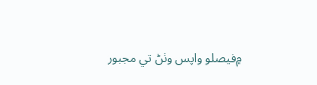۾فيصلو واپس وٺڻ تي مجبور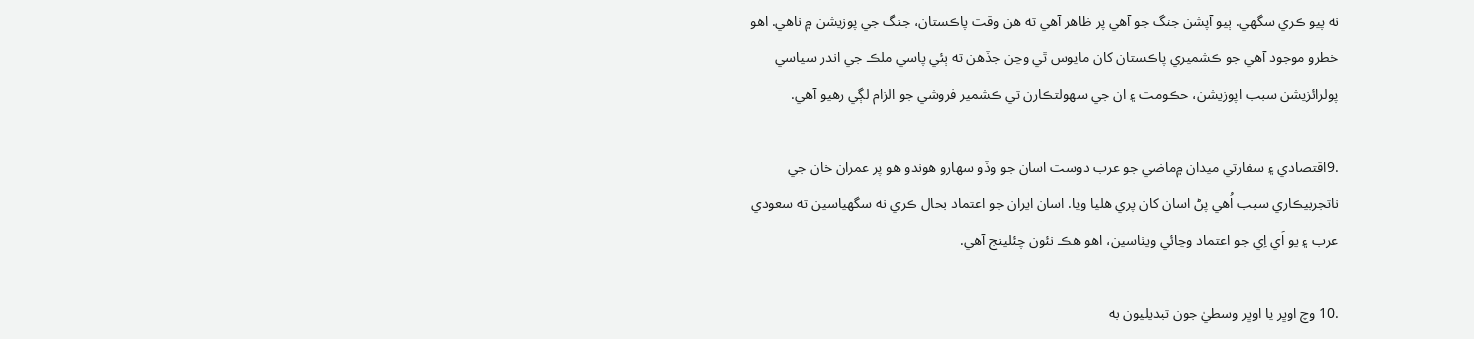نه پيو ڪري سگهي. ٻيو آپشن جنگ جو آهي پر ظاهر آهي ته هن وقت پاڪستان، جنگ جي پوزيشن ۾ ناهي. اهو خطرو موجود آهي جو ڪشميري پاڪستان کان مايوس ٿي وڃن جڏهن ته ٻئي پاسي ملڪ جي اندر سياسي پولرائزيشن سبب اپوزيشن، حڪومت ۽ ان جي سهولتڪارن تي ڪشمير فروشي جو الزام لڳي رهيو آهي.

.9اقتصادي ۽ سفارتي ميدان ۾ماضي جو عرب دوست اسان جو وڏو سهارو هوندو هو پر عمران خان جي ناتجربيڪاري سبب اُهي پڻ اسان کان پري هليا ويا. اسان ايران جو اعتماد بحال ڪري نه سگهياسين ته سعودي عرب ۽ يو اَي اِي جو اعتماد وڃائي ويٺاسين، اهو هڪ نئون چئلينج آهي.

.10 وچ اوڀر يا اوڀر وسطيٰ جون تبديليون به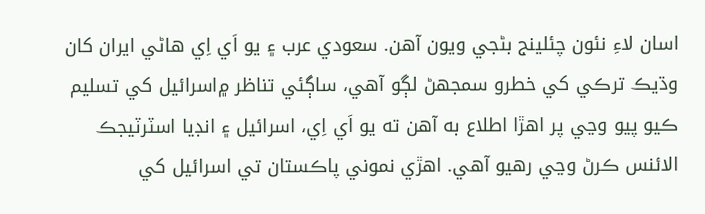اسان لاءِ نئون چئلينج بڻجي ويون آهن. سعودي عرب ۽ يو اَي اِي هاڻي ايران کان وڌيڪ ترڪي کي خطرو سمجهڻ لڳو آهي، ساڳئي تناظر ۾اسرائيل کي تسليم ڪيو پيو وڃي پر اهڙا اطلاع به آهن ته يو اَي اِي، اسرائيل ۽ انڊيا اسٽرٽيجڪ الائنس ڪرڻ وڃي رهيو آهي. اهڙي نموني پاڪستان تي اسرائيل کي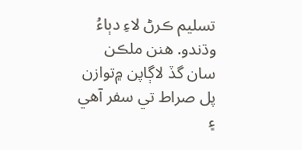تسليم ڪرڻ لاءِ دٻاءُ وڌندو. هنن ملڪن سان گڏ لاڳاپن ۾توازن پل صراط تي سفر آهي ۽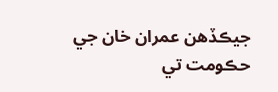جيڪڏهن عمران خان جي حڪومت تي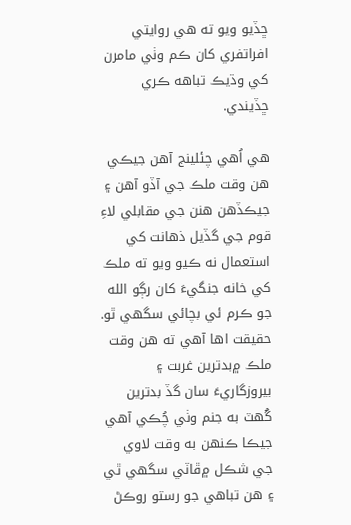ڇڏيو ويو ته هي روايتي افراتفري کان ڪم وٺي مامرن کي وڌيڪ تباهه ڪري ڇڏيندي.

هي اُهي چئلينج آهن جيڪي هن وقت ملڪ جي آڏو آهن ۽ جيڪڏهن هنن جي مقابلي لاءِ قوم جي گڏيل ذهانت کي استعمال نه ڪيو ويو ته ملڪ کي خانه جنگيءَ کان رڳو الله جو ڪرم ئي بچائي سگهي ٿو. حقيقت اها آهي ته هن وقت ملڪ ۾بدترين غربت ۽ بيروزگاريءَ سان گڏ بدترين گُهٽ به جنم وٺي چُڪي آهي جيڪا ڪنهن به وقت لاوي جي شڪل ۾ڦاٽي سگهي ٿي ۽ هن تباهي جو رستو روڪڻ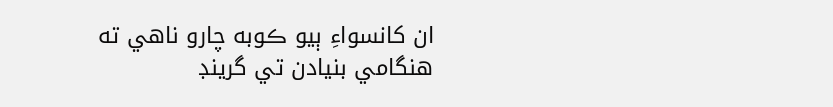ان کانسواءِ ٻيو ڪوبه چارو ناهي ته هنگامي بنيادن تي گرينڊ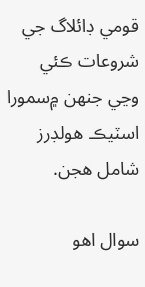قومي ڊائلاگ جي شروعات ڪئي وڃي جنهن ۾سمورا اسٽيڪ هولڊرز شامل هجن.

سوال اهو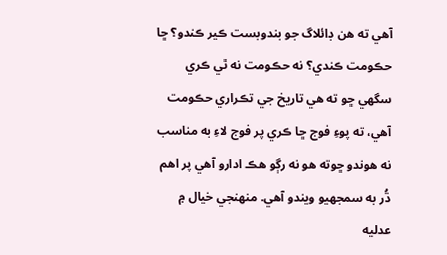آهي ته هن ڊائلاگ جو بندوبست ڪير ڪندو؟ ڇا حڪومت ڪندي؟ نه حڪومت نه ٿي ڪري سگهي ڇو ته هي تاريخ جي تڪراري حڪومت آهي، ته پوءِ فوج ڇا ڪري پر فوج لاءِ به مناسب نه هوندو ڇوته هو نه رڳو هڪ ادارو آهي پر اهم ڌُر به سمجهيو ويندو آهي. منهنجي خيال ۾ عدليه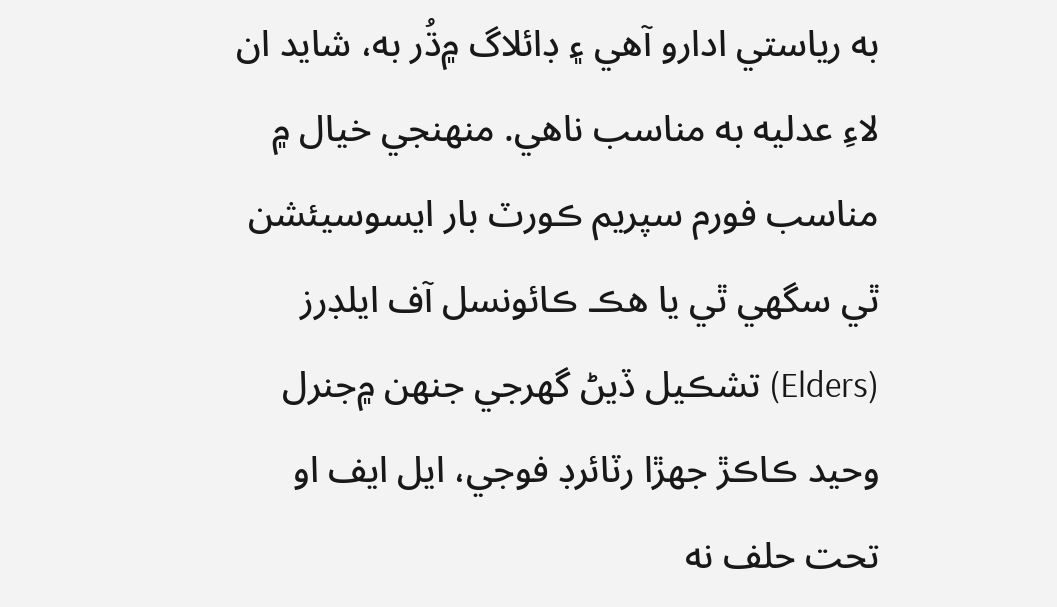به رياستي ادارو آهي ۽ ڊائلاگ ۾ڌُر به، شايد ان لاءِ عدليه به مناسب ناهي. منهنجي خيال ۾ مناسب فورم سپريم ڪورٽ بار ايسوسيئشن ٿي سگهي ٿي يا هڪ ڪائونسل آف ايلڊرز (Elders) تشڪيل ڏيڻ گهرجي جنهن ۾جنرل وحيد ڪاڪڙ جهڙا رٽائرڊ فوجي، ايل ايف او تحت حلف نه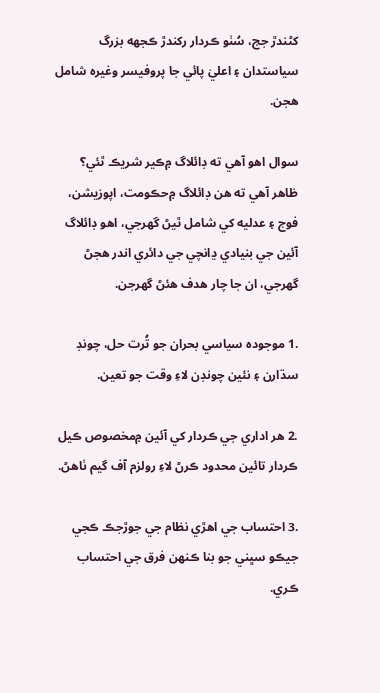کڻندڙ جج، سُٺو ڪردار رکندڙ ڪجهه بزرگ سياستدان ۽ اعليٰ پائي جا پروفيسر وغيره شامل هجن.

سوال اهو آهي ته ڊائلاگ ۾ڪير شريڪ ٿئي؟  ظاهر آهي ته هن ڊائلاگ ۾حڪومت، اپوزيشن، فوج ۽ عدليه کي شامل ٿيڻ گهرجي، اهو ڊائلاگ آئين جي بنيادي ڍانچي جي دائري اندر هجڻ گهرجي، ان جا چار هدف هئڻ گهرجن.

.1 موجوده سياسي بحران جو تُرت حل، چونڊ سڌارن ۽ نئين چونڊن لاءِ وقت جو تعين.

.2 هر اداري جي ڪردار کي آئين ۾مخصوص ڪيل ڪردار تائين محدود ڪرڻ لاءِ رولزم آف گيم ٺاهڻ.

.3 احتساب جي اهڙي نظام جي جوڙجڪ ڪجي جيڪو سڀني جو بنا ڪنهن فرق جي احتساب ڪري.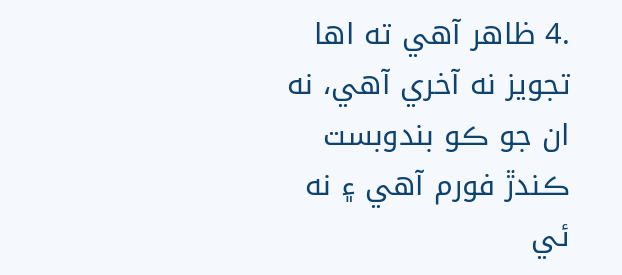.4 ظاهر آهي ته اها تجويز نه آخري آهي، نه ان جو ڪو بندوبست ڪندڙ فورم آهي ۽ نه ئي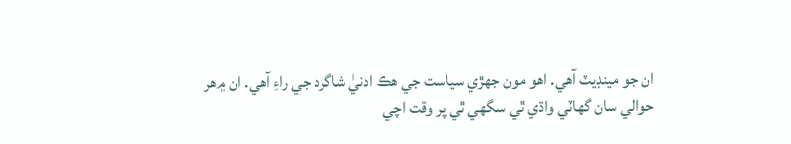ان جو مينڊيٽ آهي. اهو مون جهڙي سياست جي هڪ ادنيٰ شاگرد جي راءِ آهي. ان ۾هر حوالي سان گهاٽي واڌي ٿي سگهي ٿي پر وقت اچي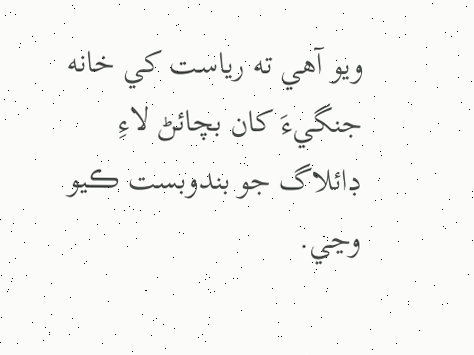ويو آهي ته رياست کي خانه جنگيءَ کان بچائڻ لاءِ ڊائلاگ جو بندوبست ڪيو وڃي.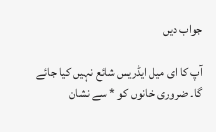جواب دیں

آپ کا ای میل ایڈریس شائع نہیں کیا جائے گا۔ ضروری خانوں کو * سے نشان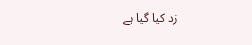زد کیا گیا ہے